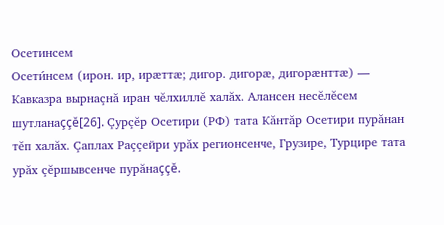Осетинсем
Осети́нсем (ирон. ир, ирӕттӕ; дигор. дигорӕ, дигорæнттæ) — Кавказра вырнаçнă иран чĕлхиллĕ халăх. Алансен несĕлĕсем шутланаççĕ[26]. Çурçĕр Осетири (РФ) тата Кăнтăр Осетири пурăнан тĕп халăх. Çаплах Раççейри урăх регионсенче, Грузире, Турцире тата урăх çĕршывсенче пурăнаççĕ.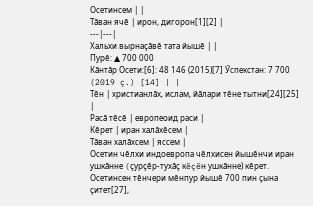Осетинсем | |
Тăван ячĕ | ирон, дигорон[1][2] |
---|---|
Хальхи вырнаçăвĕ тата йышĕ | |
Пурӗ: ▲ 700 000
Кăнтăр Осети:[6]: 48 146 (2015)[7] Ӳспекстан: 7 700 (2019 ç.) [14] | |
Тĕн | христианлăх, ислам, йăлари тĕне тытни[24][25] |
Расă тĕсĕ | европеоид раси |
Кĕрет | иран халăхĕсем |
Тăван халăхсем | яссем |
Осетин чĕлхи индоевропа чĕлхисен йышĕнчи иран ушкăнне (çурçĕр-тухăç кĕçĕн ушкăнне) кĕрет.
Осетинсен тĕнчери мĕнпур йышĕ 700 пин çына çитет[27],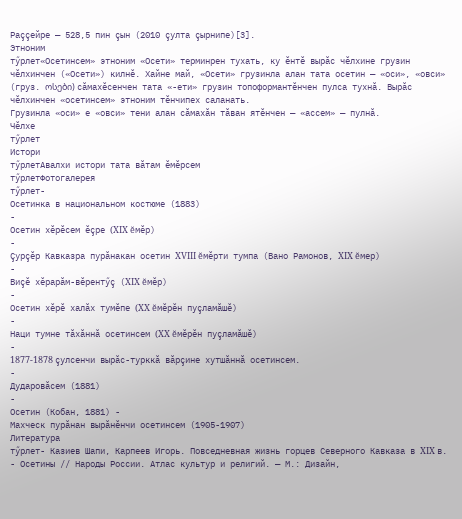Раççейре — 528,5 пин çын (2010 çулта çырнипе)[3].
Этноним
тӳрлет«Осетинсем» этноним «Осети» терминрен тухать, ку ĕнтĕ вырăс чĕлхине грузин чĕлхинчен («Осети») килнĕ. Хайне май, «Осети» грузинла алан тата осетин — «оси», «овси» (груз. ოსები) сăмахĕсенчен тата «-ети» грузин топоформантĕнчен пулса тухнă. Вырăс чĕлхинчен «осетинсем» этноним тĕнчипех саланать.
Грузинла «оси» е «овси» тени алан сăмахăн тăван ятĕнчен — «ассем» — пулнă.
Чĕлхе
тӳрлет
Истори
тӳрлетАвалхи истори тата вăтам ĕмĕрсем
тӳрлетФотогалерея
тӳрлет-
Осетинка в национальном костюме (1883)
-
Осетин хĕрĕсем ĕçре (XIX ĕмĕр)
-
Çурçĕр Кавказра пурăнакан осетин XVIII ĕмĕрти тумпа (Вано Рамонов, XIX ĕмер)
-
Виçĕ хĕрарăм-вĕрентӳç (XIX ĕмĕр)
-
Осетин хĕрĕ халăх тумĕпе (XX ĕмĕрĕн пуçламăшĕ)
-
Наци тумне тăхăннă осетинсем (XX ĕмĕрĕн пуçламăшĕ)
-
1877-1878 çулсенчи вырăс-турккă вăрçине хутшăннă осетинсем.
-
Дударовăсем (1881)
-
Осетин (Кобан, 1881) -
Махческ пурăнан вырăнĕнчи осетинсем (1905-1907)
Литература
тӳрлет- Казиев Шапи, Карпеев Игорь. Повседневная жизнь горцев Северного Кавказа в XIX в.
- Осетины // Народы России. Атлас культур и религий. — М.: Дизайн,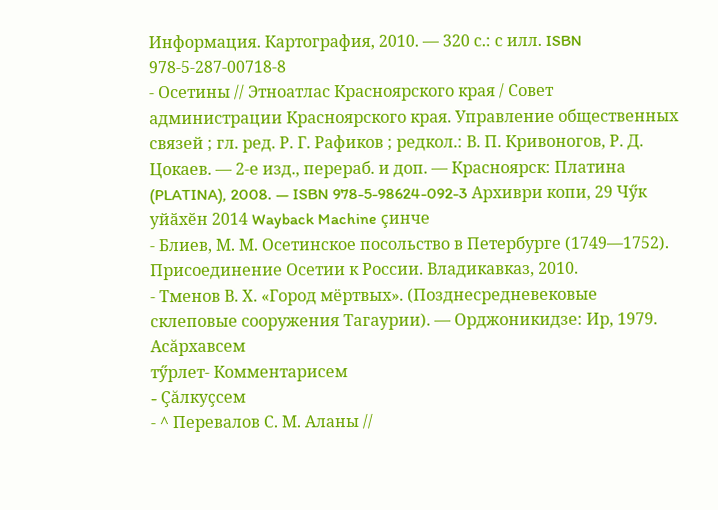Информация. Картография, 2010. — 320 с.: с илл. ISBN 978-5-287-00718-8
- Осетины // Этноатлас Красноярского края / Совет администрации Красноярского края. Управление общественных связей ; гл. ред. Р. Г. Рафиков ; редкол.: В. П. Кривоногов, Р. Д. Цокаев. — 2-е изд., перераб. и доп. — Красноярск: Платина (PLATINA), 2008. — ISBN 978-5-98624-092-3 Архиври копи, 29 Чӳк уйӑхӗн 2014 Wayback Machine çинче
- Блиев, М. М. Осетинское посольство в Петербурге (1749—1752). Присоединение Осетии к России. Владикавказ, 2010.
- Тменов В. Х. «Город мёртвых». (Позднесредневековые склеповые сооружения Тагаурии). — Орджоникидзе: Ир, 1979.
Асăрхавсем
тӳрлет- Комментарисем
- Çăлкуçсем
- ^ Перевалов С. М. Аланы //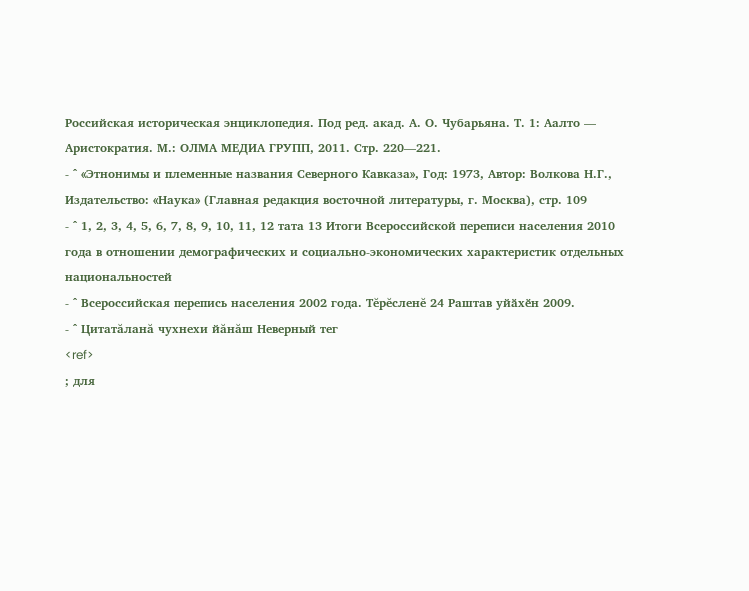Российская историческая энциклопедия. Под ред. акад. А. О. Чубарьяна. Т. 1: Аалто — Аристократия. М.: ОЛМА МЕДИА ГРУПП, 2011. Стр. 220—221.
- ^ «Этнонимы и племенные названия Северного Кавказа», Год: 1973, Автор: Волкова Н.Г., Издательство: «Наука» (Главная редакция восточной литературы, г. Москва), стр. 109
- ^ 1, 2, 3, 4, 5, 6, 7, 8, 9, 10, 11, 12 тата 13 Итоги Всероссийской переписи населения 2010 года в отношении демографических и социально-экономических характеристик отдельных национальностей
- ^ Всероссийская перепись населения 2002 года. Тĕрĕсленĕ 24 Раштав уйӑхӗн 2009.
- ^ Цитатăланă чухнехи йăнăш Неверный тег
<ref>
; для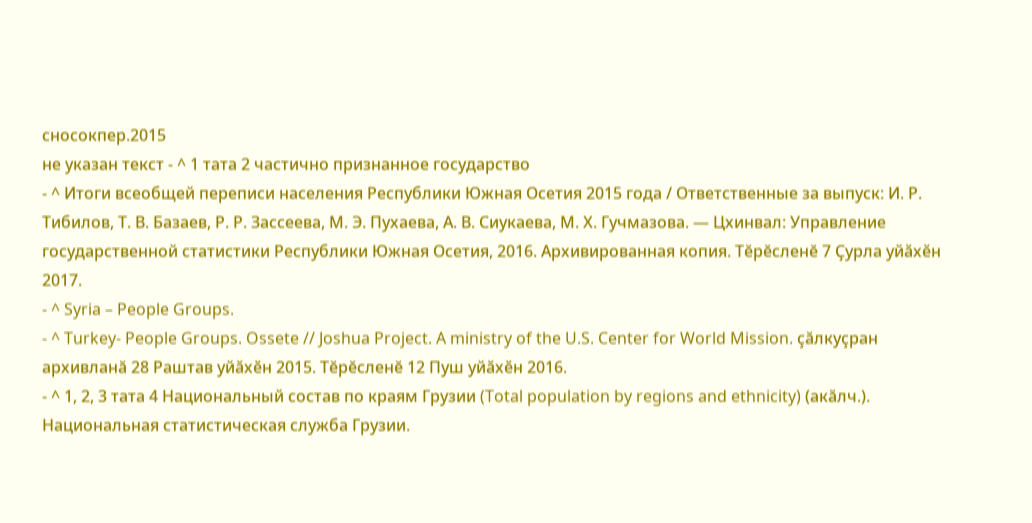сносокпер.2015
не указан текст - ^ 1 тата 2 частично признанное государство
- ^ Итоги всеобщей переписи населения Республики Южная Осетия 2015 года / Ответственные за выпуск: И. Р. Тибилов, Т. В. Базаев, Р. Р. Зассеева, М. Э. Пухаева, А. В. Сиукаева, М. Х. Гучмазова. — Цхинвал: Управление государственной статистики Республики Южная Осетия, 2016. Архивированная копия. Тĕрĕсленĕ 7 Ҫурла уйӑхӗн 2017.
- ^ Syria – People Groups.
- ^ Turkey- People Groups. Ossete // Joshua Project. A ministry of the U.S. Center for World Mission. çăлкуçран архивланă 28 Раштав уйӑхӗн 2015. Тĕрĕсленĕ 12 Пуш уйӑхӗн 2016.
- ^ 1, 2, 3 тата 4 Национальный состав по краям Грузии (Total population by regions and ethnicity) (акăлч.). Национальная статистическая служба Грузии.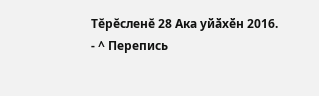Тĕрĕсленĕ 28 Ака уйӑхӗн 2016.
- ^ Перепись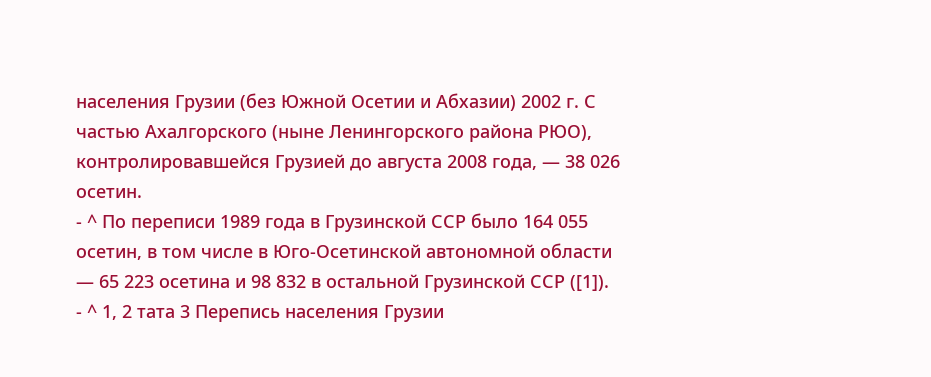населения Грузии (без Южной Осетии и Абхазии) 2002 г. С частью Ахалгорского (ныне Ленингорского района РЮО), контролировавшейся Грузией до августа 2008 года, — 38 026 осетин.
- ^ По переписи 1989 года в Грузинской ССР было 164 055 осетин, в том числе в Юго-Осетинской автономной области — 65 223 осетина и 98 832 в остальной Грузинской ССР ([1]).
- ^ 1, 2 тата 3 Перепись населения Грузии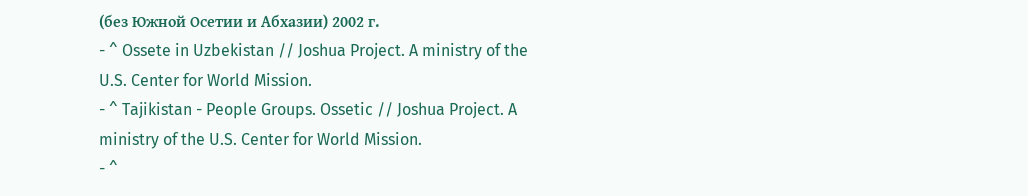(без Южной Осетии и Абхазии) 2002 г.
- ^ Ossete in Uzbekistan // Joshua Project. A ministry of the U.S. Center for World Mission.
- ^ Tajikistan - People Groups. Ossetic // Joshua Project. A ministry of the U.S. Center for World Mission.
- ^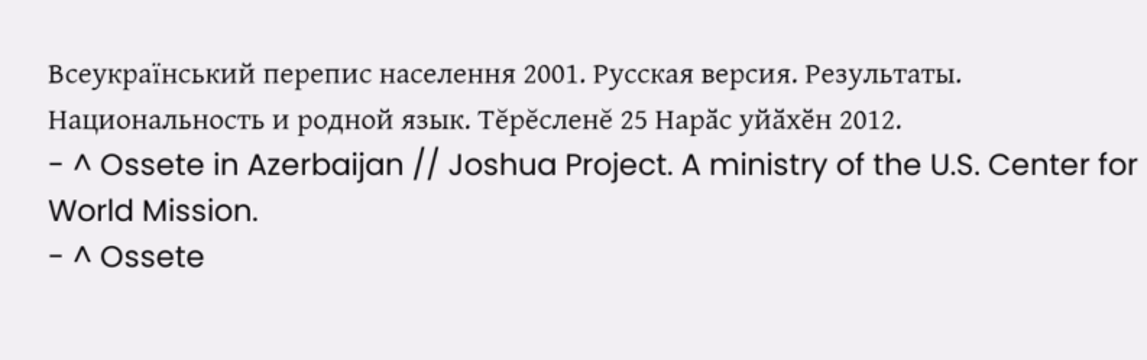Всеукраїнський перепис населення 2001. Русская версия. Результаты. Национальность и родной язык. Тĕрĕсленĕ 25 Нарӑс уйӑхӗн 2012.
- ^ Ossete in Azerbaijan // Joshua Project. A ministry of the U.S. Center for World Mission.
- ^ Ossete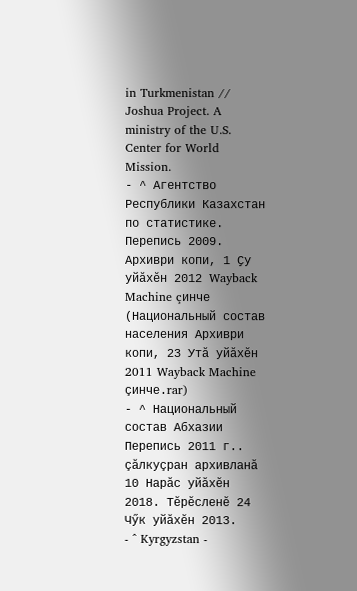in Turkmenistan // Joshua Project. A ministry of the U.S. Center for World Mission.
- ^ Агентство Республики Казахстан по статистике. Перепись 2009. Архиври копи, 1 Ҫу уйӑхӗн 2012 Wayback Machine çинче (Национальный состав населения Архиври копи, 23 Утӑ уйӑхӗн 2011 Wayback Machine çинче.rar)
- ^ Национальный состав Абхазии Перепись 2011 г.. çăлкуçран архивланă 10 Нарӑс уйӑхӗн 2018. Тĕрĕсленĕ 24 Чӳк уйӑхӗн 2013.
- ^ Kyrgyzstan -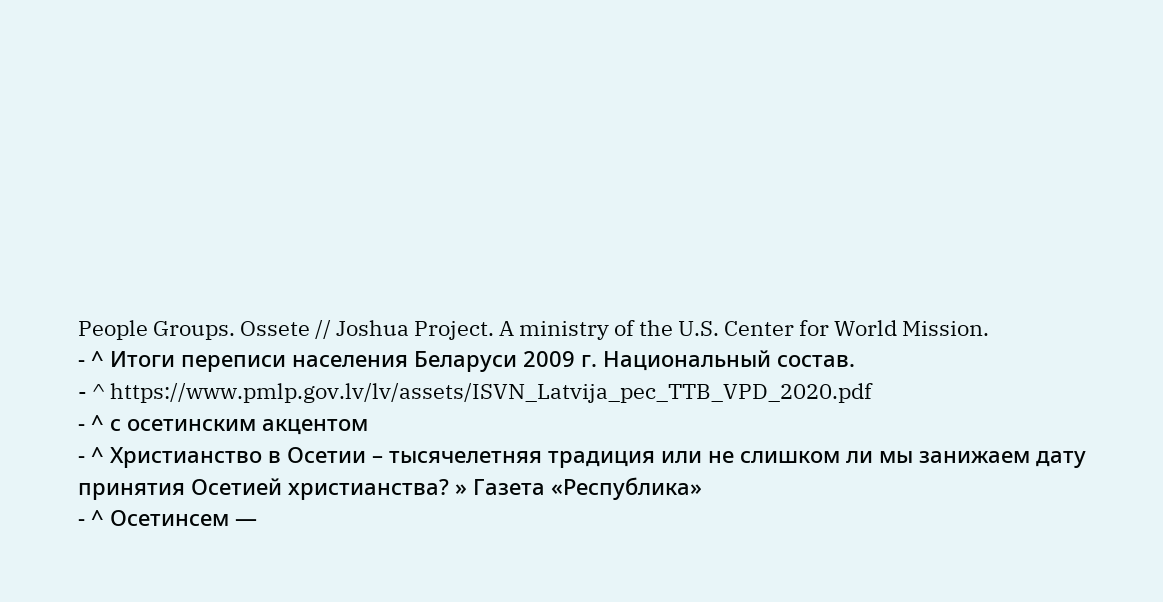People Groups. Ossete // Joshua Project. A ministry of the U.S. Center for World Mission.
- ^ Итоги переписи населения Беларуси 2009 г. Национальный состав.
- ^ https://www.pmlp.gov.lv/lv/assets/ISVN_Latvija_pec_TTB_VPD_2020.pdf
- ^ с осетинским акцентом
- ^ Христианство в Осетии – тысячелетняя традиция или не слишком ли мы занижаем дату принятия Осетией христианства? » Газета «Республика»
- ^ Осетинсем —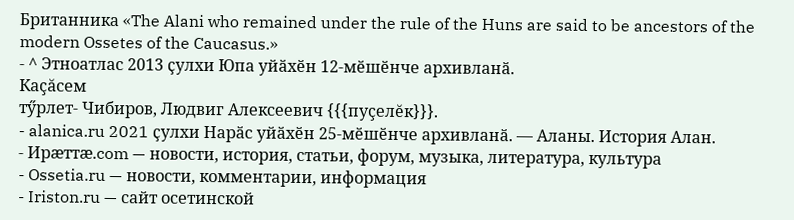Британника «The Alani who remained under the rule of the Huns are said to be ancestors of the modern Ossetes of the Caucasus.»
- ^ Этноатлас 2013 ҫулхи Юпа уйӑхӗн 12-мӗшӗнче архивланӑ.
Каçăсем
тӳрлет- Чибиров, Людвиг Алексеевич {{{пуçелĕк}}}.
- alanica.ru 2021 ҫулхи Нарӑс уйӑхӗн 25-мӗшӗнче архивланӑ. — Аланы. История Алан.
- Ирӕттӕ.com — новости, история, статьи, форум, музыка, литература, культура
- Ossetia.ru — новости, комментарии, информация
- Iriston.ru — сайт осетинской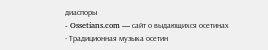диаспоры
- Ossetians.com — сайт о выдающихся осетинах
- Традиционная музыка осетин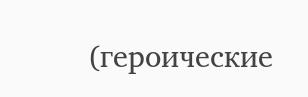(героические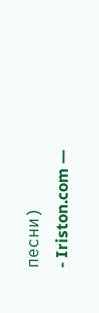песни)
- Iriston.com —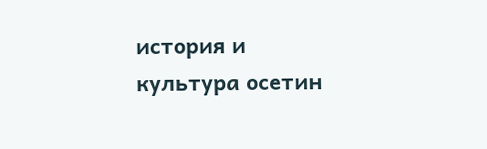история и культура осетин